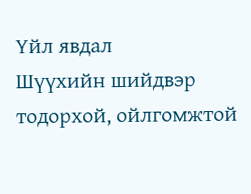Үйл явдал
Шүүхийн шийдвэр тодорхой, ойлгомжтой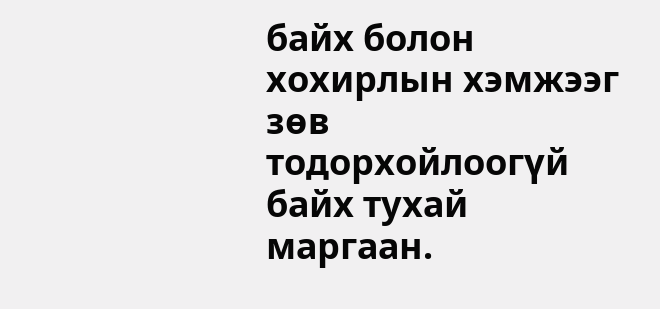байх болон хохирлын хэмжээг зөв тодорхойлоогүй байх тухай маргаан.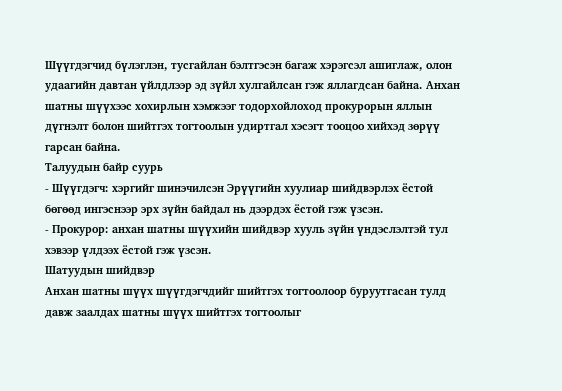Шүүгдэгчид бүлэглэн, тусгайлан бэлтгэсэн багаж хэрэгсэл ашиглаж, олон удаагийн давтан үйлдлээр эд зүйл хулгайлсан гэж яллагдсан байна. Анхан шатны шүүхээс хохирлын хэмжээг тодорхойлоход прокурорын яллын дүгнэлт болон шийтгэх тогтоолын удиртгал хэсэгт тооцоо хийхэд зөрүү гарсан байна.
Талуудын байр суурь
- Шүүгдэгч: хэргийг шинэчилсэн Эрүүгийн хуулиар шийдвэрлэх ёстой бөгөөд ингэснээр эрх зүйн байдал нь дээрдэх ёстой гэж үзсэн.
- Прокурор: анхан шатны шүүхийн шийдвэр хууль зүйн үндэслэлтэй тул хэвээр үлдээх ёстой гэж үзсэн.
Шатуудын шийдвэр
Анхан шатны шүүх шүүгдэгчдийг шийтгэх тогтоолоор буруутгасан тулд давж заалдах шатны шүүх шийтгэх тогтоолыг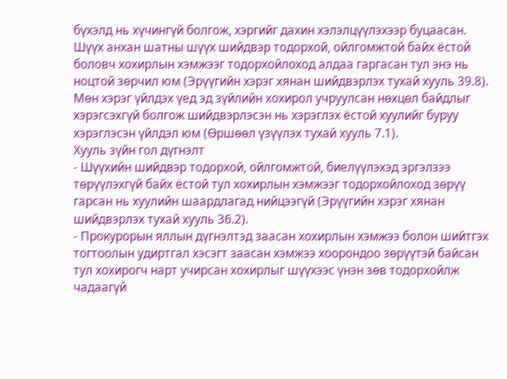бүхэлд нь хүчингүй болгож, хэргийг дахин хэлэлцүүлэхээр буцаасан. Шүүх анхан шатны шүүх шийдвэр тодорхой, ойлгомжтой байх ёстой боловч хохирлын хэмжээг тодорхойлоход алдаа гаргасан тул энэ нь ноцтой зөрчил юм (Эрүүгийн хэрэг хянан шийдвэрлэх тухай хууль 39.8). Мөн хэрэг үйлдэх үед эд зүйлийн хохирол учруулсан нөхцөл байдлыг хэрэгсэхгүй болгож шийдвэрлэсэн нь хэрэглэх ёстой хуулийг буруу хэрэглэсэн үйлдэл юм (Өршөөл үзүүлэх тухай хууль 7.1).
Хууль зүйн гол дүгнэлт
- Шүүхийн шийдвэр тодорхой, ойлгомжтой, биелүүлэхэд эргэлзээ төрүүлэхгүй байх ёстой тул хохирлын хэмжээг тодорхойлоход зөрүү гарсан нь хуулийн шаардлагад нийцээгүй (Эрүүгийн хэрэг хянан шийдвэрлэх тухай хууль 36.2).
- Прокурорын яллын дүгнэлтэд заасан хохирлын хэмжээ болон шийтгэх тогтоолын удиртгал хэсэгт заасан хэмжээ хоорондоо зөрүүтэй байсан тул хохирогч нарт учирсан хохирлыг шүүхээс үнэн зөв тодорхойлж чадаагүй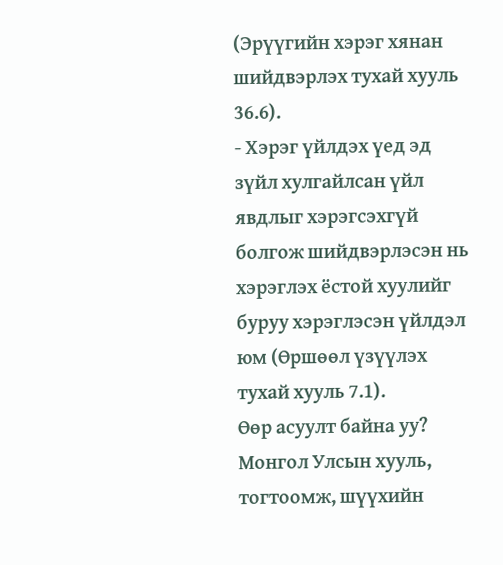(Эрүүгийн хэрэг хянан шийдвэрлэх тухай хууль 36.6).
- Хэрэг үйлдэх үед эд зүйл хулгайлсан үйл явдлыг хэрэгсэхгүй болгож шийдвэрлэсэн нь хэрэглэх ёстой хуулийг буруу хэрэглэсэн үйлдэл юм (Өршөөл үзүүлэх тухай хууль 7.1).
Өөр асуулт байна уу?
Монгол Улсын хууль, тогтоомж, шүүхийн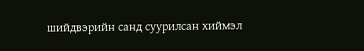шийдвэрийн санд суурилсан хиймэл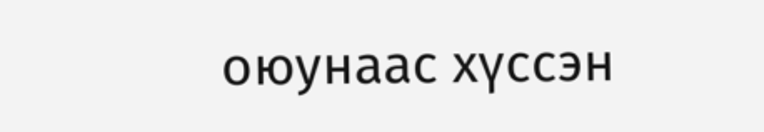оюунаас хүссэн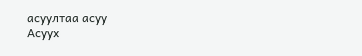асуултаа асуу
Асуух